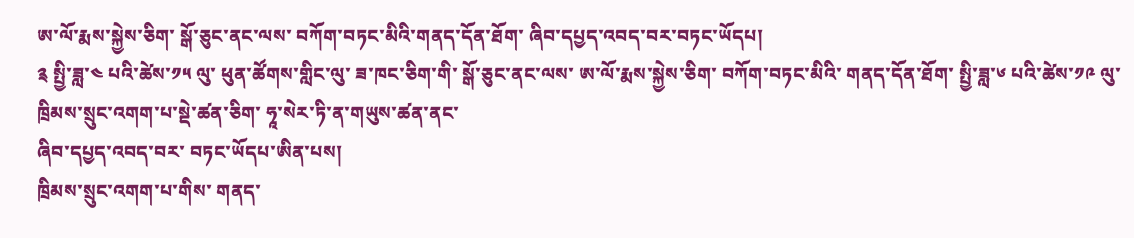ཨ་ལོ་རྨས་སྐྱེས་ཅིག་ སྒོ་ཅུང་ནང་ལས་ བཀོག་བཏང་མིའི་གནད་དོན་ཐོག་ ཞིབ་དཔྱད་འབད་བར་བཏང་ཡོདཔ།
༉ སྤྱི་ཟླ་༤ པའི་ཚེས་༡༥ ལུ་ ཕུན་ཚོགས་གླིང་ལུ་ ཟ་ཁང་ཅིག་གི་ སྒོ་ཅུང་ནང་ལས་ ཨ་ལོ་རྨས་སྐྱེས་ཅིག་ བཀོག་བཏང་མིའི་ གནད་དོན་ཐོག་ སྤྱི་ཟླ་༦ པའི་ཚེས་༡༩ ལུ་ ཁྲིམས་སྲུང་འགག་པ་སྡེ་ཚན་ཅིག་ ཧཱ་སེར་ཏི་ན་གཡུས་ཚན་ནང་
ཞིབ་དཔྱད་འབད་བར་ བཏང་ཡོདཔ་ཨིན་པས།
ཁྲིམས་སྲུང་འགག་པ་གིས་ གནད་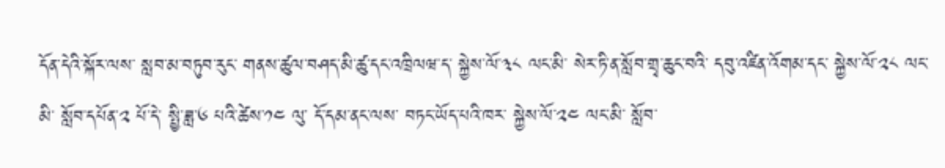དོན་དེའི་སྐོར་ལས་ སླབ་མ་བཏུབ་རུང་ གནས་ཚུལ་བཤད་མི་ཚུ་དང་འཁྲིལཝ་ད་ སྐྱེས་ལོ་༣༨ ལང་མི་ སེར་ཏི་ན་སློབ་གྲྭ་ཆུང་བའི་ དབུ་འཛིན་འོགམ་དང་ སྐྱེས་ལོ་༢༨ ལང་མི་ སློབ་དཔོན་༢ པོ་དེ་ སྤྱི་ཟླ་༦ པའི་ཚེས་༡༤ ལུ་ དོ་དམ་ནང་ལས་ བཏང་ཡོད་པའི་ཁར་ སྐྱེས་ལོ་༢༤ ལང་མི་ སློབ་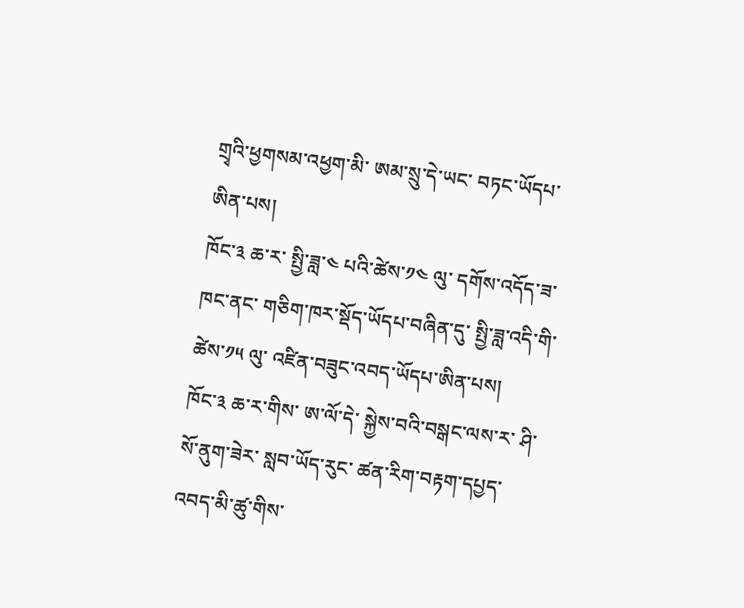གྲྭའི་ཕྱགསམ་འཕྱག་མི་ ཨམ་སྲུ་དེ་ཡང་ བཏང་ཡོདཔ་ཨིན་པས།
ཁོང་༣ ཆ་ར་ སྤྱི་ཟླ་༤ པའི་ཚེས་༡༤ ལུ་ དགོས་འདོད་ཟ་ཁང་ནང་ གཅིག་ཁར་སྡོད་ཡོདཔ་བཞིན་དུ་ སྤྱི་ཟླ་འདི་གི་ ཚེས་༡༥ ལུ་ འཛིན་བཟུང་འབད་ཡོདཔ་ཨིན་པས།
ཁོང་༣ ཆ་ར་གིས་ ཨ་ལོ་དེ་ སྐྱེས་བའི་བསྒང་ལས་ར་ ཤི་སོ་ནུག་ཟེར་ སླབ་ཡོད་རུང་ ཚན་རིག་བརྟག་དཔྱད་འབད་མི་ཚུ་གིས་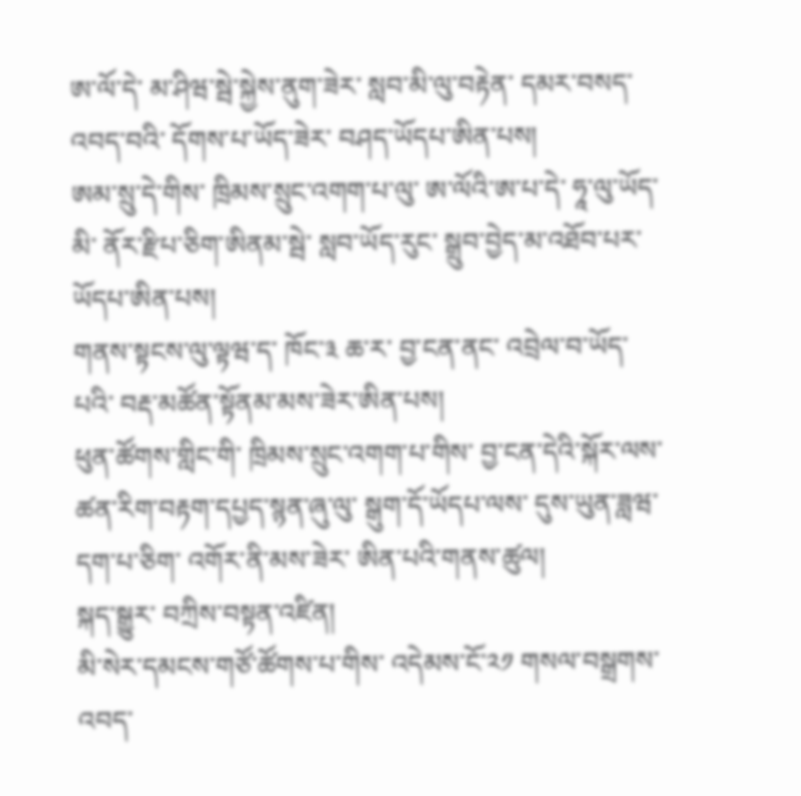ཨ་ལོ་དེ་ མ་ཤིཝ་སྦེ་སྐྱེས་ནུག་ཟེར་ སླབ་མི་ལུ་བརྟེན་ དམར་བསད་འབད་བའི་ དོགས་པ་ཡོད་ཟེར་ བཤད་ཡོདཔ་ཨིན་པས།
ཨམ་སྲུ་དེ་གིས་ ཁྲིམས་སྲུང་འགག་པ་ལུ་ ཨ་ལོའི་ཨ་པ་དེ་ ཧཱ་ལུ་ཡོད་མི་ ནོར་རྫིཔ་ཅིག་ཨིནམ་སྦེ་ སླབ་ཡོད་རུང་ སྒྲུབ་བྱེད་མ་འཐོབ་པར་ཡོདཔ་ཨིན་པས།
གནས་སྟངས་ལུ་ལྟཝ་ད་ ཁོང་༣ ཆ་ར་ བྱ་ངན་ནང་ འབྲེལ་བ་ཡོད་པའི་ བརྡ་མཚོན་སྟོནམ་མས་ཟེར་ཨིན་པས།
ཕུན་ཚོགས་གླིང་གི་ ཁྲིམས་སྲུང་འགག་པ་གིས་ བྱ་ངན་དེའི་སྐོར་ལས་ ཚན་རིག་བརྟག་དཔྱད་སྙན་ཞུ་ལུ་ སྒུག་དོ་ཡོདཔ་ལས་ དུས་ཡུན་ཟླཝ་དག་པ་ཅིག་ འགོར་ནི་མས་ཟེར་ ཨིན་པའི་གནས་ཚུལ།
སྐད་སྒྱུར་ བཀྲིས་བསྟན་འཛིན།
མི་སེར་དམངས་གཙོ་ཚོགས་པ་གིས་ འདེམས་ངོ་༢༡ གསལ་བསྒྲགས་འབད་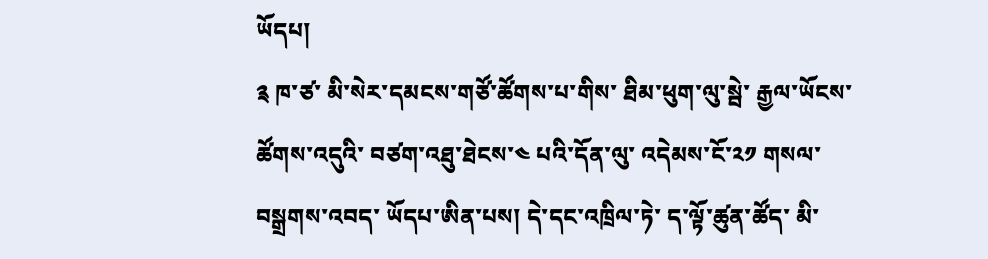ཡོདཔ།
༉ ཁ་ཙ་ མི་སེར་དམངས་གཙོ་ཚོགས་པ་གིས་ ཐིམ་ཕུག་ལུ་སྦེ་ རྒྱལ་ཡོངས་ཚོགས་འདུའི་ བཙག་འཐུ་ཐེངས་༤ པའི་དོན་ལུ་ འདེམས་ངོ་༢༡ གསལ་བསྒྲགས་འབད་ ཡོདཔ་ཨིན་པས། དེ་དང་འཁྲིལ་ཏེ་ ད་ལྟོ་ཚུན་ཚོད་ མི་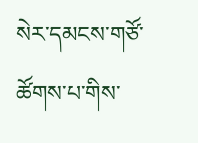སེར་དམངས་གཙོ་ཚོགས་པ་གིས་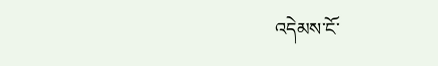འདེམས་ངོ་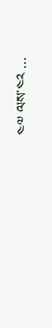༤༧ ལས་༤༢ …